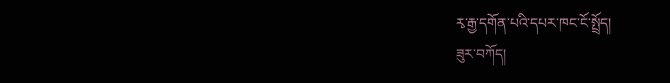རྭ་རྒྱ་དགོན་པའི་དཔར་ཁང་ངོ་སྤྲོད།
ཟུར་བཀོད།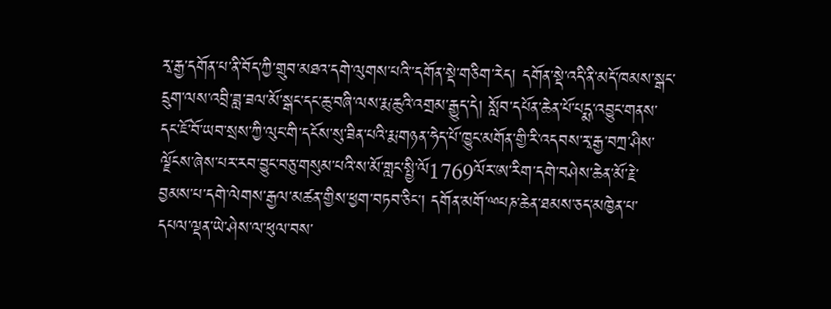རྭ་རྒྱ་དགོན་པ་ནི་བོད་ཀྱི་གྲུབ་མཐའ་དགེ་ལུགས་པའི་་དགོན་སྡེ་གཅིག་རེད། དགོན་སྡེ་འདི་ནི་མདོ་ཁམས་སྒང་དྲུག་ལས་འབྲི་ཟླ་ཟལ་མོ་སྒང་དང་ཆུ་བཞི་ལས་རྨ་ཆུའི་འགྲམ་རྒྱུད་དེ། སློབ་དཔོན་ཆེན་པོ་པདྨ་འབྱུང་གནས་དང་ཇོ་བོ་ཡབ་སྲས་ཀྱི་ལུང་གི་དངོས་སུ་ཟིན་པའི་རྨ་གཉན་ཧེད་པོ་ཁྱུང་མགོན་གྱི་རི་འདབས་རྭ་རྒྱ་བཀྲ་ཤིས་ལྗོངས་ཞེས་པར་རབ་བྱུང་བཅུ་གསུམ་པའི་ས་མོ་གླང་སྤྱི་ལོ1769ལོར་ཨ་རིག་དགེ་བཤེས་ཆེན་མོ་རྗེ་བྱམས་པ་དགེ་ལེགས་རྒྱལ་མཚན་གྱིས་ཕྱག་བཏབ་ཅིང་། དགོན་མགོ་ྋཔཎ་ཆེན་ཐམས་ཅད་མཁྱེན་པ་དཔལ་ལྡན་ཡེ་ཤེས་ལ་ཕུལ་བས་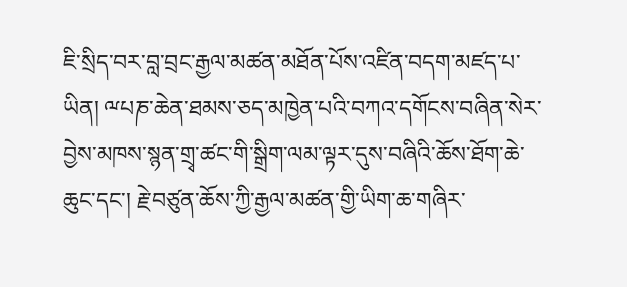ཇི་སྲིད་བར་བླ་བྲང་རྒྱལ་མཚན་མཐོན་པོས་འཛིན་བདག་མཛད་པ་ཡིན། ྋཔཎ་ཆེན་ཐམས་ཅད་མཁྱེན་པའི་བཀའ་དགོངས་བཞིན་སེར་བྱེས་མཁས་སྙན་གྲྭ་ཚང་གི་སྒྲིག་ལམ་ལྟར་དུས་བཞིའི་ཆོས་ཐོག་ཆེ་ཆུང་དང་། རྗེ་བཙུན་ཆོས་ཀྱི་རྒྱལ་མཚན་གྱི་ཡིག་ཆ་གཞིར་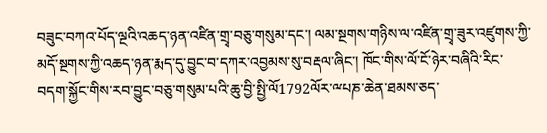བཟུང་བཀའ་པོད་ལྔའི་འཆད་ཉན་འཛིན་གྲྭ་བཅུ་གསུམ་དང་། ལམ་སྔགས་གཉིས་ལ་འཛིན་གྲྭ་ཟུར་འཛུགས་ཀྱི་མདོ་སྔགས་ཀྱི་འཆད་ཉན་རྨད་དུ་བྱུང་བ་དཀར་འབྱམས་སུ་བརྡལ་ཞིང་། ཁོང་གིས་ལོ་ངོ་ཉེར་བཞིའི་རིང་བདག་སྐྱོང་གིས་རབ་བྱུང་བཅུ་གསུམ་པའི་ཆུ་བྱི་སྤྱི་ལོ1792ལོར་ྋཔཎ་ཆེན་ཐམས་ཅད་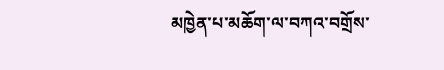མཁྱེན་པ་མཆོག་ལ་བཀའ་བགྲོས་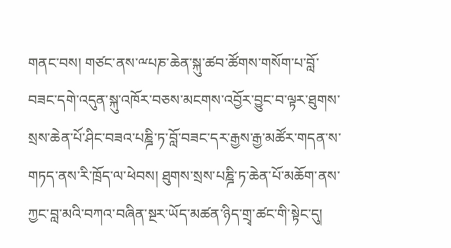གནང་བས། གཙང་ནས་ྋཔཎ་ཆེན་སྐུ་ཚབ་ཚོགས་གསོག་པ་བློ་བཟང་དགེ་འདུན་སྐུ་འཁོར་བཅས་མངགས་འབྱོར་བྱུང་བ་ལྟར་ཐུགས་སྲས་ཆེན་པོ་ཤིང་བཟའ་པཎྜི་ཏ་བློ་བཟང་དར་རྒྱས་རྒྱ་མཚོར་གདན་ས་གཏད་ནས་རི་ཁྲོད་ལ་ཕེབས། ཐུགས་སྲས་པཎྜི་ཏ་ཆེན་པོ་མཆོག་ནས་ཀྱང་བླ་མའི་བཀའ་བཞིན་སྔར་ཡོད་མཚན་ཉིད་གྲྭ་ཚང་གི་སྟེང་དུ།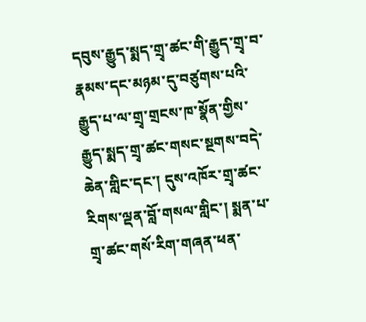དབུས་རྒྱུད་སྨད་གྲྭ་ཚང་གི་རྒྱུད་གྲྭ་བ་རྣམས་དང་མཉམ་དུ་བཙུགས་པའི་རྒྱུད་པ་ལ་གྲྭ་གྲངས་ཁ་སྣོན་གྱིས་རྒྱུད་སྨད་གྲྭ་ཚང་གསང་སྔགས་བདེ་ཆེན་གླིང་དང་། དུས་འཁོར་གྲྭ་ཚང་རིགས་ལྡན་བློ་གསལ་གླིང་། སྨན་པ་གྲྭ་ཚང་གསོ་རིག་གཞན་ཕན་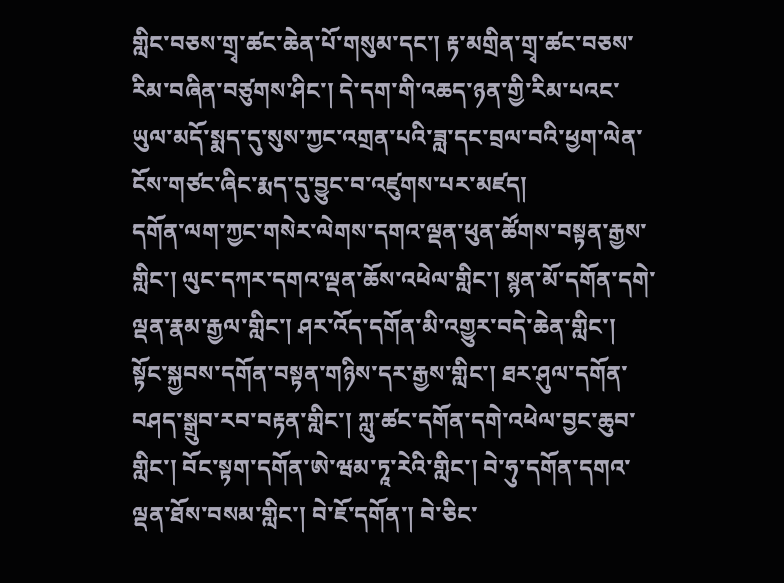གླིང་བཅས་གྲྭ་ཚང་ཆེན་པོ་གསུམ་དང་། རྟ་མགྲིན་གྲྭ་ཚང་བཅས་རིམ་བཞིན་བཙུགས་ཤིང་། དེ་དག་གི་འཆད་ཉན་གྱི་རིམ་པའང་ཡུལ་མདོ་སྨད་དུ་སུས་ཀྱང་འགྲན་པའི་ཟླ་དང་བྲལ་བའི་ཕྱག་ལེན་ངོས་གཙང་ཞིང་རྨད་དུ་བྱུང་བ་འཛུགས་པར་མཛད།
དགོན་ལག་ཀྱང་གསེར་ལེགས་དགའ་ལྡན་ཕུན་ཚོགས་བསྟན་རྒྱས་གླིང་། ལུང་དཀར་དགའ་ལྡན་ཆོས་འཕེལ་གླིང་། སྙན་མོ་དགོན་དགེ་ལྡན་རྣམ་རྒྱལ་གླིང་། ཤར་འོད་དགོན་མི་འགྱུར་བདེ་ཆེན་གླིང་། སྟོང་སྐྱབས་དགོན་བསྟན་གཉིས་དར་རྒྱས་གླིང་། ཐར་ཤུལ་དགོན་བཤད་སྒྲུབ་རབ་བརྟན་གླིང་། ཀླུ་ཚང་དགོན་དགེ་འཕེལ་བྱང་ཆུབ་གླིང་། བོང་སྟག་དགོན་ཨེ་ཝམ་ཏཱ་རེའི་གླིང་། བེ་ཧུ་དགོན་དགའ་ལྡན་ཐོས་བསམ་གླིང་། བེ་ཇོ་དགོན་། བེ་ཅིང་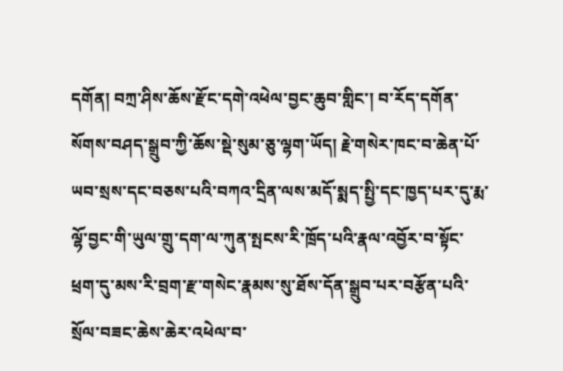དགོན། བཀྲ་ཤིས་ཆོས་རྫོང་དགེ་འཕེལ་བྱང་ཆུབ་གླིང་། བ་རོད་དགོན་སོགས་བཤད་སྒྲུབ་ཀྱི་ཆོས་སྡེ་སུམ་ཅུ་ལྷག་ཡོད། རྗེ་གསེར་ཁང་བ་ཆེན་པོ་ཡབ་སྲས་དང་བཅས་པའི་བཀའ་དྲིན་ལས་མདོ་སྨད་སྤྱི་དང་ཁྱད་པར་དུ་རྨ་ལྷོ་བྱང་གི་ཡུལ་གྲུ་དག་ལ་ཀུན་སྤངས་རི་ཁྲོད་པའི་རྣལ་འབྱོར་བ་སྟོང་ཕྲག་དུ་མས་རི་བྲག་རྫ་གསེང་རྣམས་སུ་ཐོས་དོན་སྒྲུབ་པར་བརྩོན་པའི་སྲོལ་བཟང་ཆེས་ཆེར་འཕེལ་བ་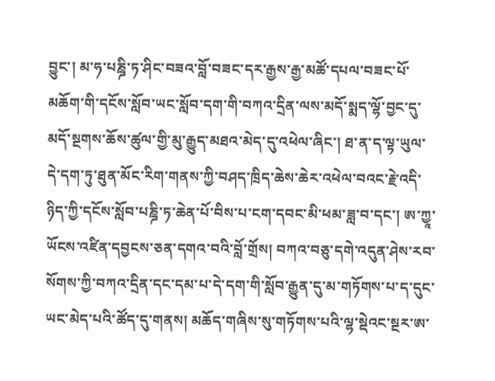བྱུང་། མ་ཧ་པཎྜི་ཏ་ཤིང་བཟའ་བློ་བཟང་དར་རྒྱས་རྒྱ་མཚོ་དཔལ་བཟང་པོ་མཆོག་གི་དངོས་སློབ་ཡང་སློབ་དག་གི་བཀའ་དྲིན་ལས་མདོ་སྨད་ལྷོ་བྱང་དུ་མདོ་སྔགས་ཆོས་ཚུལ་གྱི་མུ་རྒྱུད་མཐའ་མེད་དུ་འཕེལ་ཞིང་། ཐ་ན་ད་ལྟ་ཡུལ་དེ་དག་ཏུ་ཐུན་མོང་རིག་གནས་ཀྱི་བཤད་ཁྲིད་ཆེས་ཆེར་འཕེལ་བའང་རྗེ་འདི་ཉིད་ཀྱི་དངོས་སློབ་པཎྜི་ཏ་ཆེན་པོ་བིས་པ་ངག་དབང་མི་ཕམ་ཟླ་བ་དང་། ཨ་ཀྱཱ་ཡོངས་འཛིན་དབྱངས་ཅན་དགའ་བའི་བློ་གྲོས། བཀའ་བཅུ་དགེ་འདུན་ཤེས་རབ་སོགས་ཀྱི་བཀའ་དྲིན་དང་དམ་པ་དེ་དག་གི་སློབ་རྒྱུན་དུ་མ་གཏོགས་པ་ད་དུང་ཡང་མེད་པའི་ཚོད་དུ་གནས། མཆོད་གཞིས་སུ་གཏོགས་པའི་ལྷ་སྡེའང་སྔར་ཨ་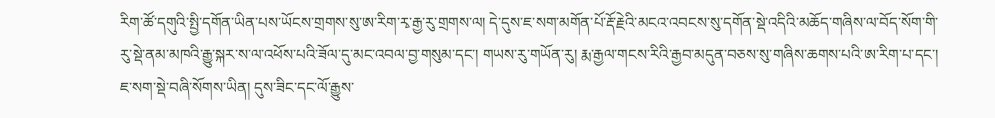རིག་ཚོ་དགུའི་སྤྱི་དགོན་ཡིན་པས་ཡོངས་གྲགས་སུ་ཨ་རིག་རྭ་རྒྱ་རུ་གྲགས་ལ། དེ་དུས་ཇ་སག་མགོན་པོ་རྡོ་རྗེའི་མངའ་འབངས་སུ་དགོན་སྡེ་འདིའི་མཆོད་གཞིས་ལ་བོད་སོག་གི་རུ་སྡེ་ནམ་མཁའི་རྒྱུ་སྐར་ས་ལ་འཕོས་པའི་ཟོལ་དུ་མང་འབལ་བྱ་གསུམ་དང་། གཡས་རུ་གཡོན་རུ། རྨ་རྒྱལ་གངས་རིའི་རྒྱབ་མདུན་བཅས་སུ་གཞིས་ཆགས་པའི་ཨ་རིག་པ་དང་། ཇ་སག་སྡེ་བཞི་སོགས་ཡིན། དུས་ཟིང་དང་ལོ་རྒྱུས་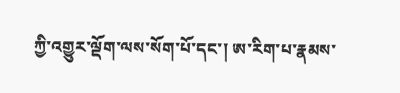ཀྱི་འགྱུར་ལྡོག་ལས་སོག་པོ་དང་། ཨ་རིག་པ་རྣམས་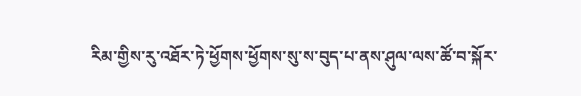རིམ་གྱིས་རུ་འཐོར་ཏེ་ཕྱོགས་ཕྱོགས་སུ་ས་བུད་པ་ནས་ཤུལ་ལས་ཚོ་བ་སྐོར་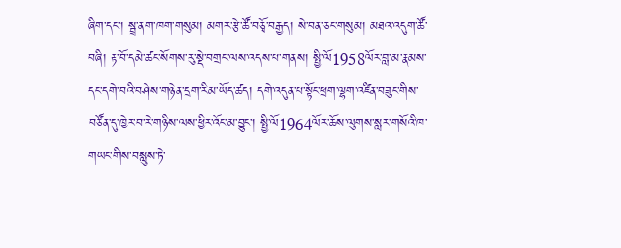ཞིག་དང་། སྦྲ་ནག་ཁག་གསུམ། མགར་རྩེ་ཚོ་བཅྭོ་བརྒྱད། སེ་བན་ཅང་གསུམ། མཐའ་འདུག་ཚོ་བཞི། རྟ་བོ་དམེ་ཚང་སོགས་རུ་སྡེ་བགྲང་ལས་འདས་པ་གནས། སྤྱི་ལོ1958ལོར་བླ་མ་རྣམས་དང་དགེ་བའི་བཤེས་གཉེན་དྲག་རིམ་ཡོད་ཚད། དགེ་འདུན་པ་སྟོང་ཕྲག་ལྷག་འཛིན་བཟུང་གིས་བཙོན་དུ་ཁྱེར་བ་རེ་གཉིས་ལས་ཕྱིར་འོང་མ་བྱུང་། སྤྱི་ལོ1964ལོར་ཆོས་ལུགས་སླར་གསོའི་ཁ་གཡང་གིས་བསླུས་ཏེ་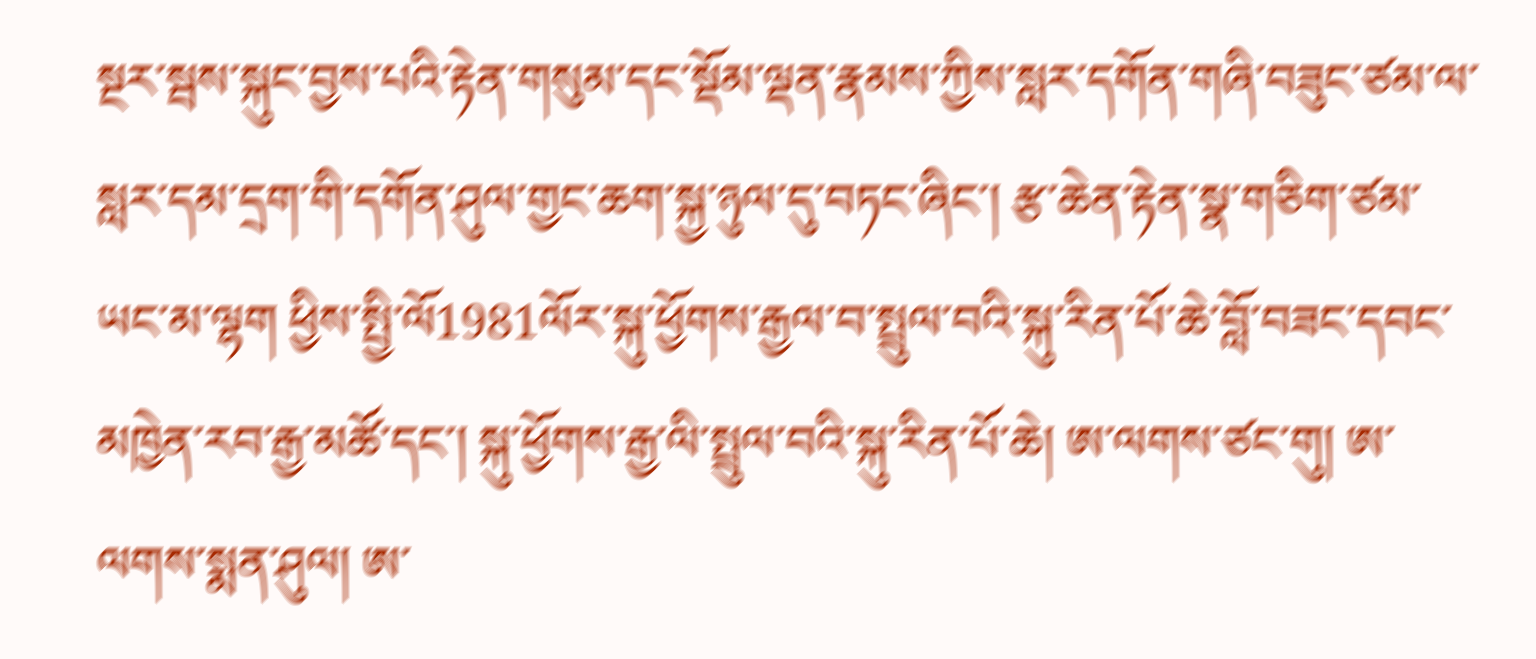སྔར་སྦས་སྐུང་བྱས་པའི་རྟེན་གསུམ་དང་སྡོམ་ལྡན་རྣམས་ཀྱིས་སླར་དགོན་གཞི་བཟུང་ཙམ་ལ་སླར་དམ་དྲག་གི་དགོན་ཤུལ་གྱང་ཆག་སྐྱ་ཉུལ་དུ་བཏང་ཞིང་། རྩ་ཆེན་རྟེན་སྣ་གཅིག་ཙམ་ཡང་མ་ལྷག ཕྱིས་སྤྱི་ལོ1981ལོར་སྐུ་ཕྱོགས་རྒྱལ་བ་སྤྲུལ་བའི་སྐུ་རིན་པོ་ཆེ་བློ་བཟང་དབང་མཁྱེན་རབ་རྒྱ་མཚོ་དང་། སྐུ་ཕྱོགས་རྒྱ་ལི་སྤྲུལ་བའི་སྐུ་རིན་པོ་ཆེ། ཨ་ལགས་ཙང་གུ། ཨ་ལགས་སྨན་ཤུལ། ཨ་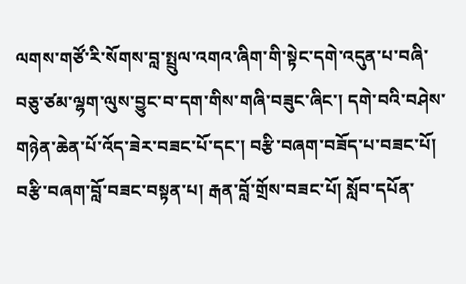ལགས་གཙོ་རི་སོགས་བླ་སྤྲུལ་འགའ་ཞིག་གི་སྟེང་དགེ་འདུན་པ་བཞི་བཅུ་ཙམ་ལྷག་ལུས་བྱུང་བ་དག་གིས་གཞི་བཟུང་ཞིང་། དགེ་བའི་བཤེས་གཉེན་ཆེན་པོ་འོད་ཟེར་བཟང་པོ་དང་། བརྩི་བཞག་བཟོད་པ་བཟང་པོ། བརྩི་བཞག་བློ་བཟང་བསྟན་པ། རྒན་བློ་གྲོས་བཟང་པོ། སློབ་དཔོན་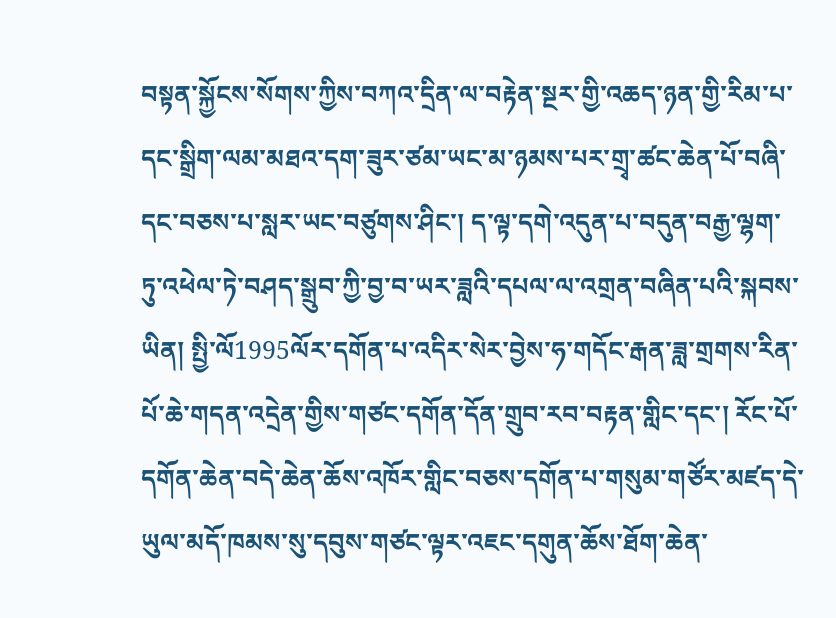བསྟན་སྐྱོངས་སོགས་ཀྱིས་བཀའ་དྲིན་ལ་བརྟེན་སྔར་གྱི་འཆད་ཉན་གྱི་རིམ་པ་དང་སྒྲིག་ལམ་མཐའ་དག་ཟུར་ཙམ་ཡང་མ་ཉམས་པར་གྲྭ་ཚང་ཆེན་པོ་བཞི་དང་བཅས་པ་སླར་ཡང་བཙུགས་ཤིང་། ད་ལྟ་དགེ་འདུན་པ་བདུན་བརྒྱ་ལྷག་ཏུ་འཕེལ་ཏེ་བཤད་སྒྲུབ་ཀྱི་བྱ་བ་ཡར་ཟླའི་དཔལ་ལ་འགྲན་བཞིན་པའི་སྐབས་ཡིན། སྤྱི་ལོ1995ལོར་དགོན་པ་འདིར་སེར་བྱེས་ཧ་གདོང་རྒན་ཟླ་གྲགས་རིན་པོ་ཆེ་གདན་འདྲེན་གྱིས་གཙང་དགོན་དོན་གྲུབ་རབ་བརྟན་གླིང་དང་། རོང་པོ་དགོན་ཆེན་བདེ་ཆེན་ཆོས་འཁོར་གླིང་བཅས་དགོན་པ་གསུམ་གཙོར་མཛད་དེ་ཡུལ་མདོ་ཁམས་སུ་དབུས་གཙང་ལྟར་འཇང་དགུན་ཆོས་ཐོག་ཆེན་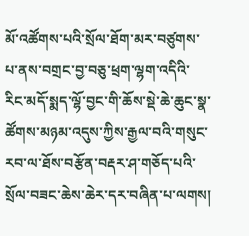མོ་འཚོགས་པའི་སྲོལ་ཐོག་མར་བཙུགས་པ་ནས་བགྲང་བྱ་བཅུ་ཕྲག་ལྷག་འདིའི་རིང་མདོ་སྨད་ལྷོ་བྱང་གི་ཆོས་སྡེ་ཆེ་ཆུང་སྣ་ཚོགས་མཉམ་འདུས་ཀྱིས་རྒྱལ་བའི་གསུང་རབ་ལ་ཐོས་བརྩོན་བརྡར་ཤ་གཅོད་པའི་སྲོལ་བཟང་ཆེས་ཆེར་དར་བཞིན་པ་ལགས།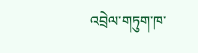འབྲེལ་གཏུག་ཁ་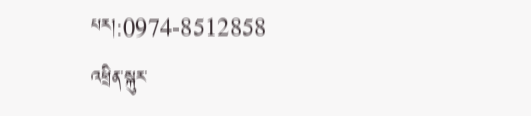པར།:0974-8512858
འཕྲིན་སྐུར་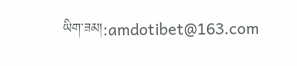ཡིག་ཟམ།:amdotibet@163.com